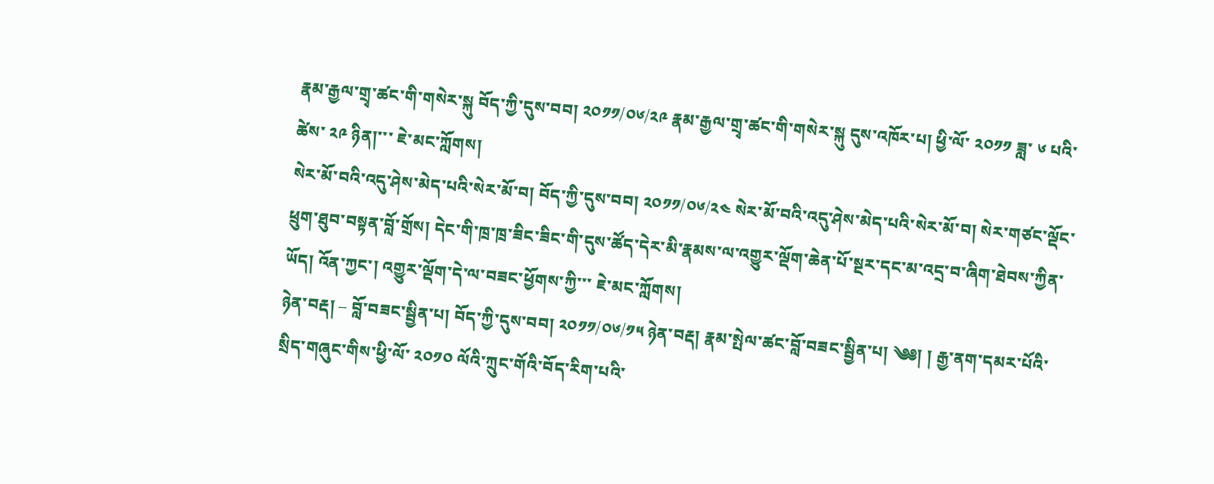རྣམ་རྒྱལ་གྲྭ་ཚང་གི་གསེར་སྐུ བོད་ཀྱི་དུས་བབ། ༢༠༡༡/༠༦/༢༩ རྣམ་རྒྱལ་གྲྭ་ཚང་གི་གསེར་སྐུ དུས་འཁོར་པ། ཕྱི་ལོ་ ༢༠༡༡ ཟླ་ ༦ པའི་ཚེས་ ༢༩ ཉིན།་་་ ཇེ་མང་ཀློགས།
སེར་མོ་བའི་འདུ་ཤེས་མེད་པའི་སེར་མོ་བ། བོད་ཀྱི་དུས་བབ། ༢༠༡༡/༠༦/༢༤ སེར་མོ་བའི་འདུ་ཤེས་མེད་པའི་སེར་མོ་བ། སེར་གཙང་ལྡོང་ཕྲུག་ཐུབ་བསྟན་བློ་གྲོས། དེང་གི་ཁྲ་ཁྲ་ཟིང་ཟིང་གི་དུས་ཚོད་དེར་མི་རྣམས་ལ་འགྱུར་ལྡོག་ཆེན་པོ་སྔར་དང་མ་འདྲ་བ་ཞིག་ཐེབས་ཀྱིན་ཡོད། འོན་ཀྱང་། འགྱུར་ལྡོག་དེ་ལ་བཟང་ཕྱོགས་ཀྱི་་་ ཇེ་མང་ཀློགས།
ཉེན་བརྡ། – བློ་བཟང་སྦྱིན་པ། བོད་ཀྱི་དུས་བབ། ༢༠༡༡/༠༦/༡༥ ཉེན་བརྡ། རྣམ་སྤེལ་ཚང་བློ་བཟང་སྦྱིན་པ། ༄༅། ། རྒྱ་ནག་དམར་པོའི་སྲིད་གཞུང་གིས་ཕྱི་ལོ་ ༢༠༡༠ ལོའི་ཀྲུང་གོའི་བོད་རིག་པའི་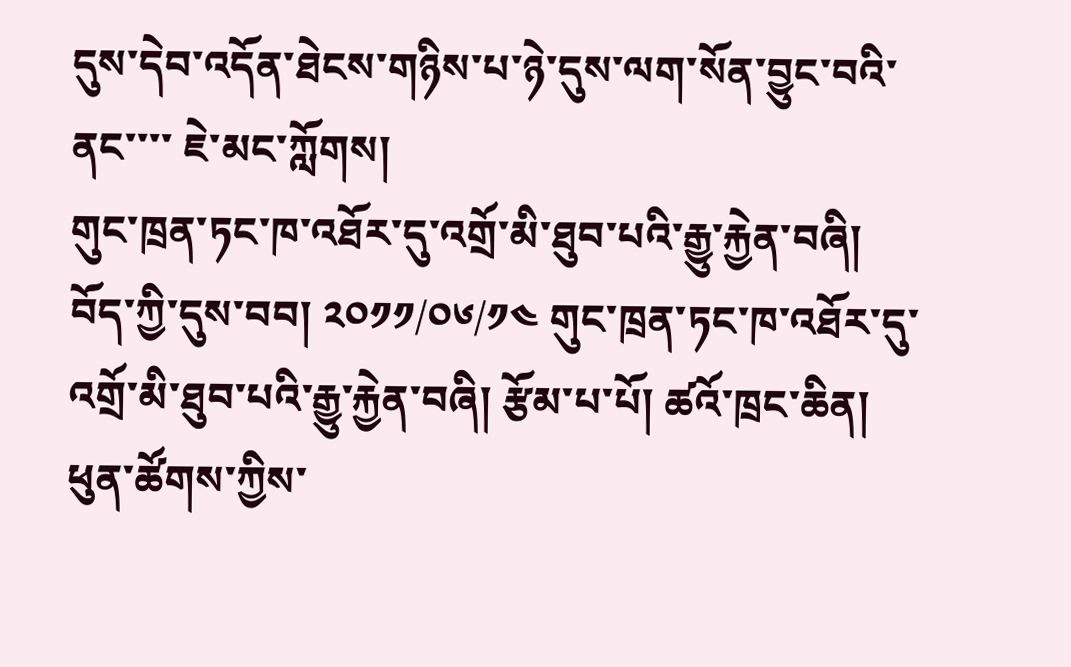དུས་དེབ་འདོན་ཐེངས་གཉིས་པ་ཉེ་དུས་ལག་སོན་བྱུང་བའི་ནང་་་་ ཇེ་མང་ཀློགས།
གུང་ཁྲན་ཏང་ཁ་འཐོར་དུ་འགྲོ་མི་ཐུབ་པའི་རྒྱུ་རྐྱེན་བཞི། བོད་ཀྱི་དུས་བབ། ༢༠༡༡/༠༦/༡༤ གུང་ཁྲན་ཏང་ཁ་འཐོར་དུ་འགྲོ་མི་ཐུབ་པའི་རྒྱུ་རྐྱེན་བཞི། རྩོམ་པ་པོ། ཚའོ་ཁྲང་ཆིན། ཕུན་ཚོགས་ཀྱིས་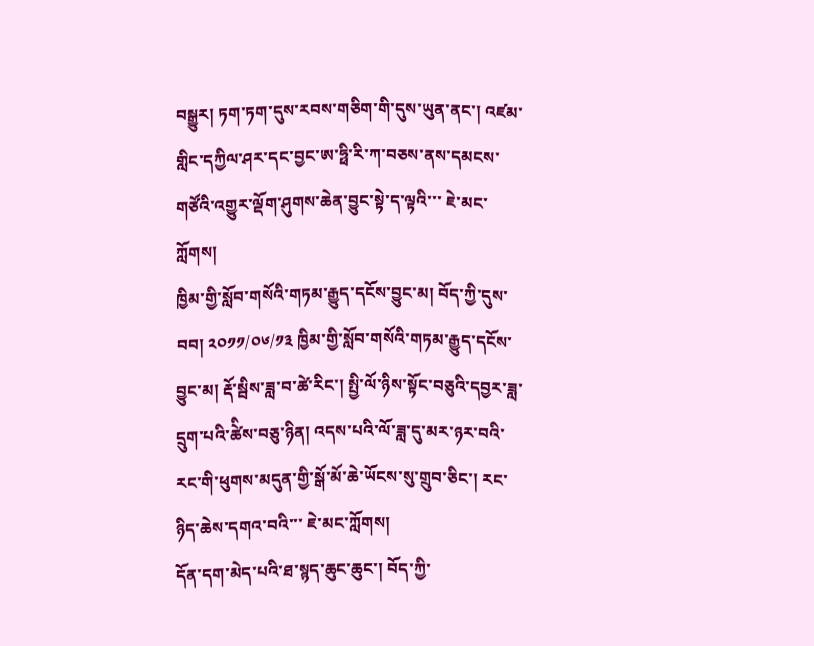བསྒྱུར། ཏག་ཏག་དུས་རབས་གཅིག་གི་དུས་ཡུན་ནང་། འཛམ་གླིང་དཀྱིལ་ཤར་དང་བྱང་ཨ་ཧྥི་རི་ཀ་བཅས་ནས་དམངས་གཙོའི་འགྱུར་ལྡོག་ཤུགས་ཆེན་བྱུང་སྟེ་ད་ལྟའི་་་ ཇེ་མང་ཀློགས།
ཁྱིམ་གྱི་སློབ་གསོའི་གཏམ་རྒྱུད་དངོས་བྱུང་མ། བོད་ཀྱི་དུས་བབ། ༢༠༡༡/༠༦/༡༣ ཁྱིམ་གྱི་སློབ་གསོའི་གཏམ་རྒྱུད་དངོས་བྱུང་མ། རྡོ་སྦིས་ཟླ་བ་ཚེ་རིང་། སྤྱི་ལོ་ཉིས་སྟོང་བཅུའི་དབྱར་ཟླ་དྲུག་པའི་ཚེིས་བཅུ་ཉིན། འདས་པའི་ལོ་ཟླ་དུ་མར་ཉར་བའི་རང་གི་ཕུགས་མདུན་གྱི་སྒོ་མོ་ཆེ་ཡོངས་སུ་གྲུབ་ཅིང་། རང་ཉིད་ཆེས་དགའ་བའི་་་ ཇེ་མང་ཀློགས།
དོན་དག་མེད་པའི་ཐ་སྙད་ཆུང་ཆུང་། བོད་ཀྱི་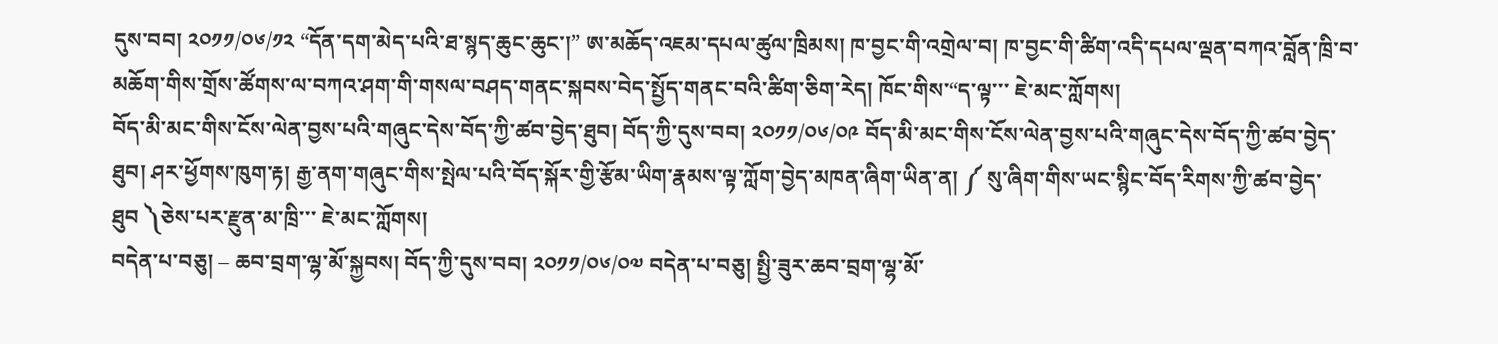དུས་བབ། ༢༠༡༡/༠༦/༡༢ “དོན་དག་མེད་པའི་ཐ་སྙད་ཆུང་ཆུང་།” ཨ་མཆོད་འཇམ་དཔལ་ཚུལ་ཁྲིམས། ཁ་བྱང་གི་འགྲེལ་བ། ཁ་བྱང་གི་ཚིག་འདི་དཔལ་ལྡན་བཀའ་བློན་ཁྲི་བ་མཆོག་གིས་གྲོས་ཚོགས་ལ་བཀའ་ཤག་གི་གསལ་བཤད་གནང་སྐབས་བེད་སྤྱོད་གནང་བའི་ཚིག་ཅིག་རེད། ཁོང་གིས་“ད་ལྟ་་་ ཇེ་མང་ཀློགས།
བོད་མི་མང་གིས་ངོས་ལེན་བྱས་པའི་གཞུང་དེས་བོད་ཀྱི་ཚབ་བྱེད་ཐུབ། བོད་ཀྱི་དུས་བབ། ༢༠༡༡/༠༦/༠༩ བོད་མི་མང་གིས་ངོས་ལེན་བྱས་པའི་གཞུང་དེས་བོད་ཀྱི་ཚབ་བྱེད་ཐུབ། ཤར་ཕྱོགས་ཁུག་རྟ། རྒྱ་ནག་གཞུང་གིས་སྤེལ་པའི་བོད་སྐོར་གྱི་རྩོམ་ཡིག་རྣམས་ལྟ་ཀློག་བྱེད་མཁན་ཞིག་ཡིན་ན། ༼ སུ་ཞིག་གིས་ཡང་སྙིང་བོད་རིགས་ཀྱི་ཚབ་བྱེད་ཐུབ ༽ཅེས་པར་རྫུན་མ་ཁྲི་་་ ཇེ་མང་ཀློགས།
བདེན་པ་བཅུ། – ཆབ་བྲག་ལྷ་མོ་སྐྱབས། བོད་ཀྱི་དུས་བབ། ༢༠༡༡/༠༦/༠༧ བདེན་པ་བཅུ། སྤྱི་ཟུར་ཆབ་བྲག་ལྷ་མོ་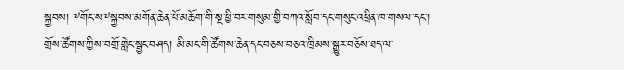སྐྱབས། ༸གོང་ས༸སྐྱབས་མགོན་ཆེན་པོ་མཆོག་གི་སྔ་ཕྱི་བར་གསུམ་གྱི་བཀའ་སློབ་དང་གསུང་འཕྲིན་ཁ་གསལ་དང་། གྲོས་ཚོགས་ཀྱིས་བགྲོ་གླེང་སྦྱང་བཤད། མི་མང་གི་ཚོགས་ཆེན་དང་བཅས་བཅའ་ཁྲིམས་སྒྱུར་བཅོས་ཐད་ལ་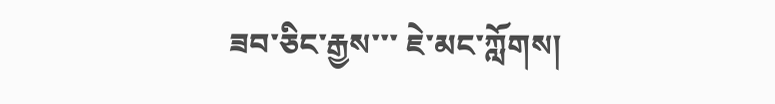ཟབ་ཅིང་རྒྱས་་་ ཇེ་མང་ཀློགས།